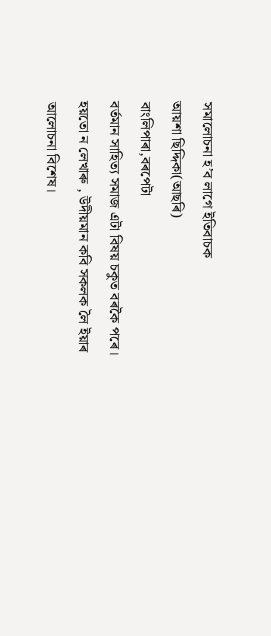সমালোচনা হ’ব লাগে ইতিবাচক
আয়শা ছিদ্দিকা(আছৰি)
বাংলিপাৰা,বৰপেটা
বৰ্তমান সাহিত্য সমাজ এটা বিষয় চকুত বৰকৈ পৰে।
হয়তো ন লেখাৰু , উদীয়মান কবি সকলক লৈ ইয়াৰ আলোচনা বিশেষ।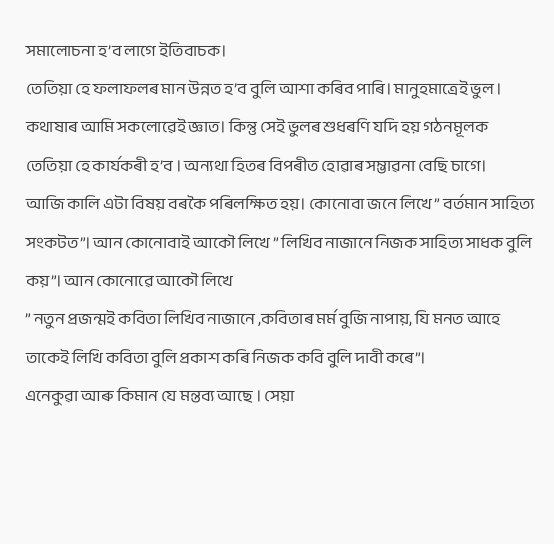সমালোচনা হ’ব লাগে ইতিবাচক।
তেতিয়া হে ফলাফলৰ মান উন্নত হ’ব বুলি আশা কৰিব পাৰি। মানুহমাত্রেই ভুল । কথাষাৰ আমি সকলোৱেই জ্ঞাত। কিন্তু সেই ভুলৰ শুধৰণি যদি হয় গঠনমূলক তেতিয়া হে কাৰ্যকৰী হ’ব । অন্যথা হিতৰ বিপৰীত হোৱাৰ সম্ভাৱনা বেছি চাগে।
আজি কালি এটা বিষয় বৰকৈ পৰিলক্ষিত হয়। কোনোবা জনে লিখে ” বৰ্তমান সাহিত্য সংকটত”। আন কোনোবাই আকৌ লিখে ” লিখিব নাজানে নিজক সাহিত্য সাধক বুলি কয়”। আন কোনোৱে আকৌ লিখে
” নতুন প্ৰজন্মই কবিতা লিখিব নাজানে ,কবিতাৰ মৰ্ম বুজি নাপায়, যি মনত আহে তাকেই লিখি কবিতা বুলি প্ৰকাশ কৰি নিজক কবি বুলি দাবী কৰে”।
এনেকুৱা আৰু কিমান যে মন্তব্য আছে । সেয়া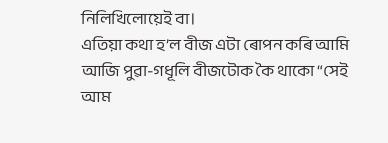নিলিখিলোয়েই বা।
এতিয়া কথা হ’ল বীজ এটা ৰোপন কৰি আমি আজি পুৱা-গধূলি বীজটোক কৈ থাকো “সেই আম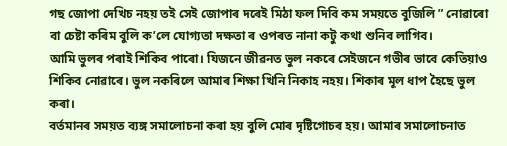গছ জোপা দেখিচ নহয় তই সেই জোপাৰ দৰেই মিঠা ফল দিবি কম সময়তে বুজিলি ” নোৱাৰো বা চেষ্টা কৰিম বুলি ক’লে যোগ্যতা দক্ষতা ৰ ওপৰত নানা কটু কথা শুনিব লাগিব।
আমি ভুলৰ পৰাই শিকিব পাৰো। যিজনে জীৱনত ভুল নকৰে সেইজনে গভীৰ ভাবে কেতিয়াও শিকিব নোৱাৰে। ভুল নকৰিলে আমাৰ শিক্ষা খিনি নিকাহ নহয়। শিকাৰ মূল ধাপ হৈছে ভুল কৰা।
বৰ্তমানৰ সময়ত ব্যঙ্গ সমালোচনা কৰা হয় বুলি মোৰ দৃষ্টিগোচৰ হয়। আমাৰ সমালোচনাত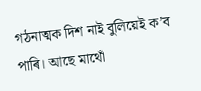গঠনাত্মক দিশ নাই বুলিয়েই ক’ব পাৰি। আছে মাথোঁ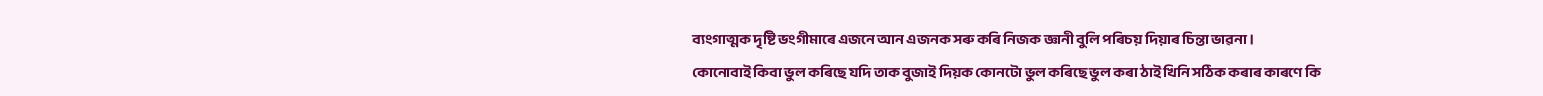ব্যংগাত্মক দৃষ্টি ভংগীমাৰে এজনে আন এজনক সৰু কৰি নিজক জ্ঞানী বুলি পৰিচয় দিয়াৰ চিন্তা ভাৱনা।
কোনোবাই কিবা ভুল কৰিছে যদি তাক বুজাই দিয়ক কোনটো ভুল কৰিছে ভুল কৰা ঠাই খিনি সঠিক কৰাৰ কাৰণে কি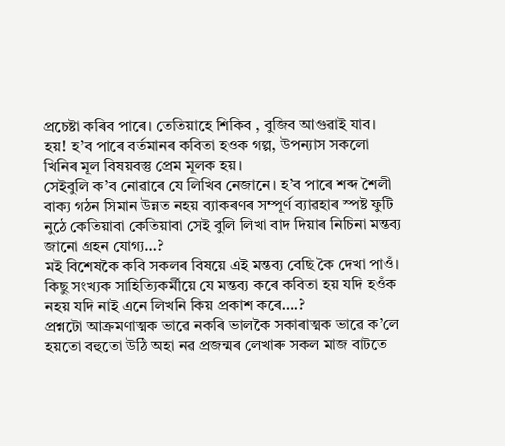প্ৰচেষ্টা কৰিব পাৰে। তেতিয়াহে শিকিব , বুজিব আগুৱাই যাব।
হয়! হ’ব পাৰে বৰ্তমানৰ কবিতা হওক গল্প, উপন্যাস সকলো খিনিৰ মূল বিষয়বস্তু প্ৰেম মূলক হয়।
সেইবুলি ক’ব নোৱাৰে যে লিখিব নেজানে। হ’ব পাৰে শব্দ শৈলী বাক্য গঠন সিমান উন্নত নহয় ব্যাকৰণৰ সম্পূৰ্ণ ব্যাৱহাৰ স্পষ্ট ফুটি নুঠে কেতিয়াবা কেতিয়াবা সেই বুলি লিখা বাদ দিয়াৰ নিচিনা মন্তব্য জানো গ্ৰহন যোগ্য…?
মই বিশেষকৈ কবি সকলৰ বিষয়ে এই মন্তব্য বেছি কৈ দেখা পাওঁ। কিছু সংখ্যক সাহিত্যিকৰ্মীয়ে যে মন্তব্য কৰে কবিতা হয় যদি হওঁক নহয় যদি নাই এনে লিখনি কিয় প্ৰকাশ কৰে….?
প্ৰশ্নটো আক্ৰমণাত্মক ভাৱে নকৰি ভালকৈ সকাৰাত্মক ভাৱে ক’লে হয়তো বহুতো উঠি অহা নৱ প্ৰজন্মৰ লেখাৰু সকল মাজ বাটতে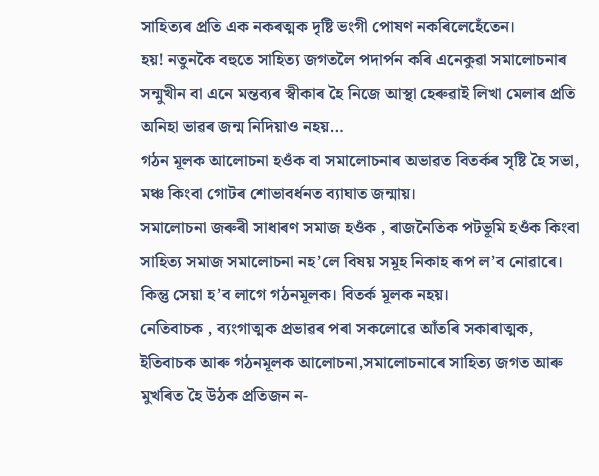সাহিত্যৰ প্ৰতি এক নকৰত্মক দৃষ্টি ভংগী পোষণ নকৰিলেহেঁতেন।
হয়! নতুনকৈ বহুতে সাহিত্য জগতলৈ পদাৰ্পন কৰি এনেকুৱা সমালোচনাৰ সন্মুখীন বা এনে মন্তব্যৰ স্বীকাৰ হৈ নিজে আস্থা হেৰুৱাই লিখা মেলাৰ প্ৰতি অনিহা ভাৱৰ জন্ম নিদিয়াও নহয়…
গঠন মূলক আলোচনা হওঁক বা সমালোচনাৰ অভাৱত বিতৰ্কৰ সৃষ্টি হৈ সভা, মঞ্চ কিংবা গোটৰ শোভাবৰ্ধনত ব্যাঘাত জন্মায়।
সমালোচনা জৰুৰী সাধাৰণ সমাজ হওঁক , ৰাজনৈতিক পটভূমি হওঁক কিংবা সাহিত্য সমাজ সমালোচনা নহ’লে বিষয় সমূহ নিকাহ ৰূপ ল’ব নোৱাৰে। কিন্তু সেয়া হ’ব লাগে গঠনমূলক। বিতৰ্ক মূলক নহয়।
নেতিবাচক , ব্যংগাত্মক প্ৰভাৱৰ পৰা সকলোৱে আঁতৰি সকাৰাত্মক, ইতিবাচক আৰু গঠনমূলক আলোচনা,সমালোচনাৰে সাহিত্য জগত আৰু মুখৰিত হৈ উঠক প্ৰতিজন ন-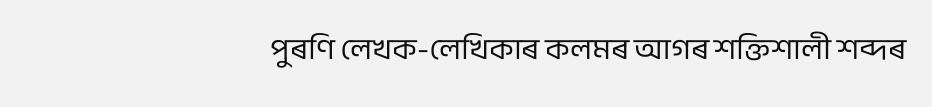পুৰণি লেখক-লেখিকাৰ কলমৰ আগৰ শক্তিশালী শব্দৰ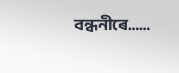বন্ধনীৰে……